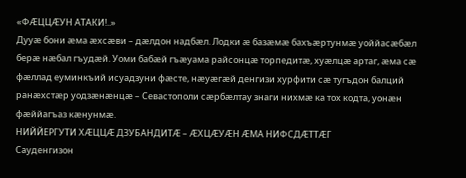«ФÆЦЦÆУН АТАКИ!..»
Дууæ бони æма æхсæви – дæлдон надбæл. Лодки æ базæмæ бахъæртунмæ уоййасæбæл берæ нæбал гъудæй. Уоми бабæй гъæуама райсонцæ торпедитæ, хуæлцæ артаг, æма сæ фæллад еуминкъий исуадзуни фæсте, нæуæгæй денгизи хурфити сæ тугъдон балций ранæхстæр уодзæнæнцæ – Севастополи сæрбæлтау знаги нихмæ ка тох кодта, уонæн фæййагъаз кæнунмæ.
НИЙЙЕРГУТИ ХÆЦЦÆ ДЗУБАНДИТÆ – ÆХЦÆУÆН ÆМА НИФСДÆТТÆГ
Сауденгизон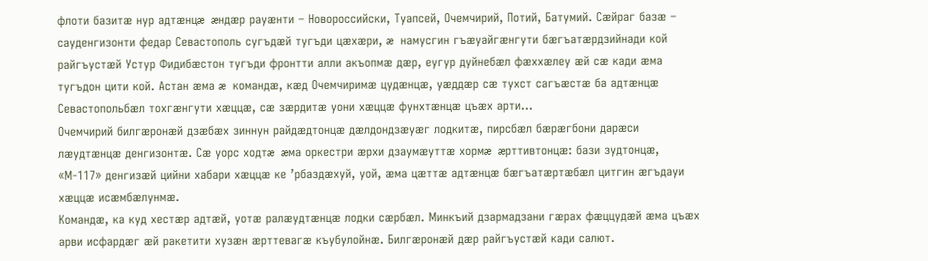флоти базитæ нур адтæнцæ æндæр рауæнти – Новороссийски, Туапсей, Очемчирий, Потий, Батумий. Сæйраг базæ – сауденгизонти федар Севастополь сугъдæй тугъди цæхæри, æ намусгин гъæуайгæнгути бæгъатæрдзийнади кой райгъустæй Устур Фидибæстон тугъди фронтти алли акъопмæ дæр, еугур дуйнебæл фæххæлеу æй сæ кади æма тугъдон цити кой. Астан æма æ командæ, кæд Очемчиримæ цудæнцæ, уæддæр сæ тухст сагъæстæ ба адтæнцæ Севастопольбæл тохгæнгути хæццæ, сæ зæрдитæ уони хæццæ фунхтæнцæ цъæх арти…
Очемчирий билгæронæй дзæбæх зиннун райдæдтонцæ дæлдондзæуæг лодкитæ, пирсбæл бæрæгбони дарæси лæудтæнцæ денгизонтæ. Сæ уорс ходтæ æма оркестри æрхи дзаумæуттæ хормæ æрттивтонцæ: бази зудтонцæ, «М-117» денгизæй цийни хабари хæццæ ке ’рбаздæхуй, уой, æма цæттæ адтæнцæ бæгъатæртæбæл цитгин æгъдауи хæццæ исæмбæлунмæ.
Командæ, ка куд хестæр адтæй, уотæ ралæудтæнцæ лодки сæрбæл. Минкъий дзармадзани гæрах фæццудæй æма цъæх арви исфардæг æй ракетити хузæн æрттевагæ къубулойнæ. Билгæронæй дæр райгъустæй кади салют.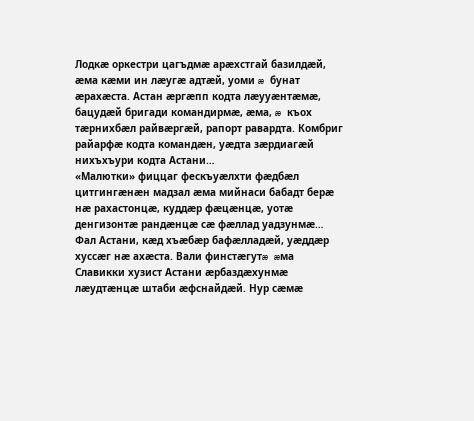Лодкæ оркестри цагъдмæ арæхстгай базилдæй, æма кæми ин лæугæ адтæй, уоми æ бунат æрахæста. Астан æргæпп кодта лæууæнтæмæ, бацудæй бригади командирмæ, æма, æ къох тæрнихбæл райвæргæй, рапорт равардта. Комбриг райарфæ кодта командæн, уæдта зæрдиагæй нихъхъури кодта Астани…
«Малютки» фиццаг фескъуæлхти фæдбæл цитгингæнæн мадзал æма мийнаси бабадт берæ нæ рахастонцæ, куддæр фæцæнцæ, уотæ денгизонтæ рандæнцæ сæ фæллад уадзунмæ…
Фал Астани, кæд хъæбæр бафæлладæй, уæддæр хуссæг нæ ахæста. Вали финстæгутæ æма Славикки хузист Астани æрбаздæхунмæ лæудтæнцæ штаби æфснайдæй. Нур сæмæ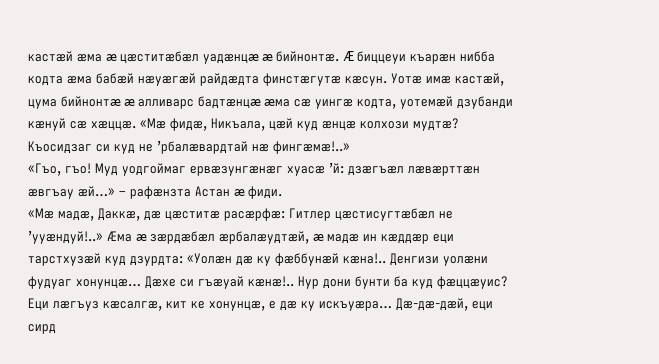кастæй æма æ цæститæбæл уадæнцæ æ бийнонтæ. Æ биццеуи къарæн нибба кодта æма бабæй нæуæгæй райдæдта финстæгутæ кæсун. Уотæ имæ кастæй, цума бийнонтæ æ алливарс бадтæнцæ æма сæ уингæ кодта, уотемæй дзубанди кæнуй сæ хæццæ. «Мæ фидæ, Никъала, цæй куд æнцæ колхози мудтæ? Къосидзаг си куд не ’рбалæвардтай нæ фингæмæ!..»
«Гъо, гъо! Муд уодгоймаг ервæзунгæнæг хуасæ ’й: дзæгъæл лæвæрттæн æвгъау æй…» – рафæнзта Астан æ фиди.
«Мæ мадæ, Даккæ, дæ цæститæ расæрфæ: Гитлер цæстисугтæбæл не ’ууæндуй!..» Æма æ зæрдæбæл æрбалæудтæй, æ мадæ ин кæддæр еци тарстхузæй куд дзурдта: «Уолæн дæ ку фæббунæй кæна!.. Денгизи уолæни фудуаг хонунцæ… Дæхе си гъæуай кæнæ!.. Нур дони бунти ба куд фæццæуис? Еци лæгъуз кæсалгæ, кит ке хонунцæ, е дæ ку искъуæра… Дæ-дæ-дæй, еци сирд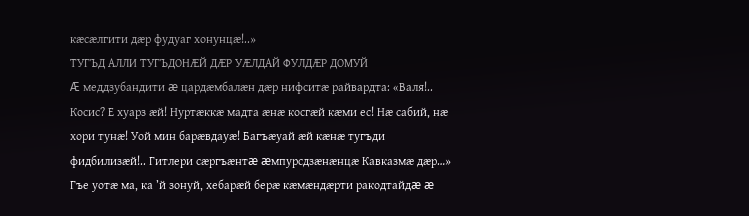кæсæлгити дæр фудуаг хонунцæ!..»
ТУГЪД АЛЛИ ТУГЪДОНÆЙ ДÆР УÆЛДАЙ ФУЛДÆР ДОМУЙ
Æ меддзубандити æ цардæмбалæн дæр нифситæ райвардта: «Валя!.. Косис? Е хуарз æй! Нуртæккæ мадта æнæ косгæй кæми ес! Нæ сабий, нæ хори тунæ! Уой мин барæвдауæ! Багъæуай æй кæнæ тугъди фидбилизæй!.. Гитлери сæргъæнтæ æмпурсдзæнæнцæ Кавказмæ дæр…»
Гъе уотæ ма, ка ’й зонуй, хебарæй берæ кæмæндæрти ракодтайдæ æ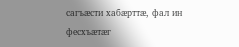сагъæсти хабæрттæ, фал ин фесхъæтæг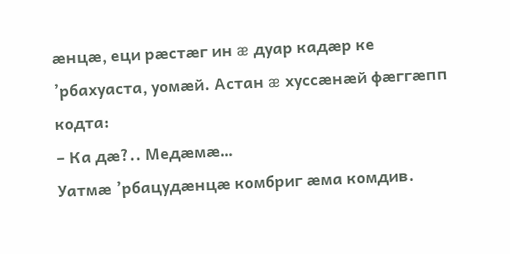æнцæ, еци рæстæг ин æ дуар кадæр ке ’рбахуаста, уомæй. Астан æ хуссæнæй фæггæпп кодта:
– Ка дæ?.. Медæмæ…
Уатмæ ’рбацудæнцæ комбриг æма комдив.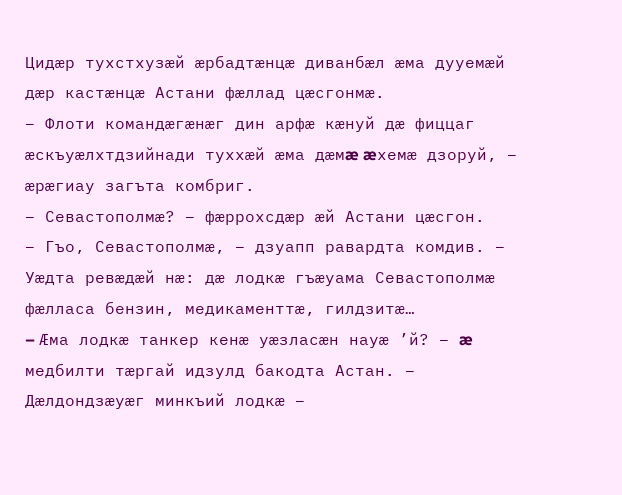Цидæр тухстхузæй æрбадтæнцæ диванбæл æма дууемæй дæр кастæнцæ Астани фæллад цæсгонмæ.
– Флоти командæгæнæг дин арфæ кæнуй дæ фиццаг æскъуæлхтдзийнади туххæй æма дæмæ æхемæ дзоруй, – æрæгиау загъта комбриг.
– Севастополмæ? – фæррохсдæр æй Астани цæсгон.
– Гъо, Севастополмæ, – дзуапп равардта комдив. – Уæдта ревæдæй нæ: дæ лодкæ гъæуама Севастополмæ фæлласа бензин, медикаменттæ, гилдзитæ…
– Æма лодкæ танкер кенæ уæзласæн науæ ’й? – æ медбилти тæргай идзулд бакодта Астан. – Дæлдондзæуæг минкъий лодкæ –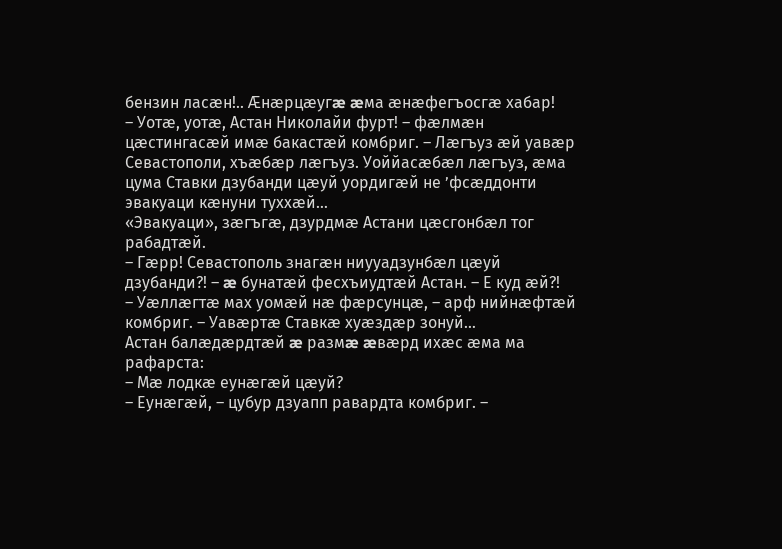бензин ласæн!.. Æнæрцæугæ æма æнæфегъосгæ хабар!
– Уотæ, уотæ, Астан Николайи фурт! – фæлмæн цæстингасæй имæ бакастæй комбриг. – Лæгъуз æй уавæр Севастополи, хъæбæр лæгъуз. Уоййасæбæл лæгъуз, æма цума Ставки дзубанди цæуй уордигæй не ’фсæддонти эвакуаци кæнуни туххæй…
«Эвакуаци», зæгъгæ, дзурдмæ Астани цæсгонбæл тог рабадтæй.
– Гæрр! Севастополь знагæн ниууадзунбæл цæуй дзубанди?! – æ бунатæй фесхъиудтæй Астан. – Е куд æй?!
– Уæллæгтæ мах уомæй нæ фæрсунцæ, – арф нийнæфтæй комбриг. – Уавæртæ Ставкæ хуæздæр зонуй…
Астан балæдæрдтæй æ размæ æвæрд ихæс æма ма рафарста:
– Мæ лодкæ еунæгæй цæуй?
– Еунæгæй, – цубур дзуапп равардта комбриг. –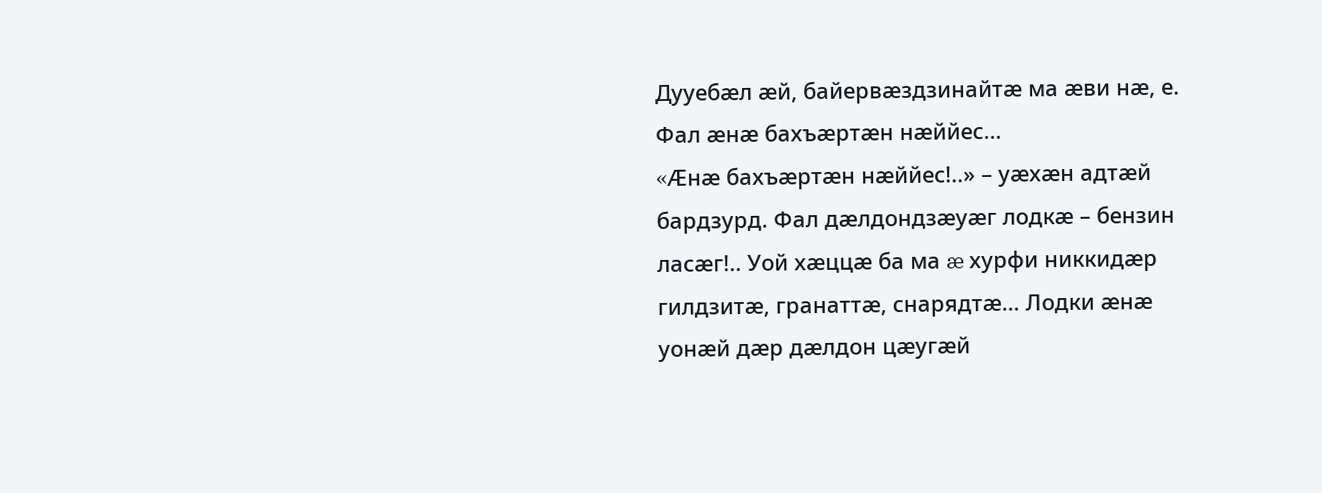Дууебæл æй, байервæздзинайтæ ма æви нæ, е. Фал æнæ бахъæртæн нæййес…
«Æнæ бахъæртæн нæййес!..» – уæхæн адтæй бардзурд. Фал дæлдондзæуæг лодкæ – бензин ласæг!.. Уой хæццæ ба ма æ хурфи никкидæр гилдзитæ, гранаттæ, снарядтæ… Лодки æнæ уонæй дæр дæлдон цæугæй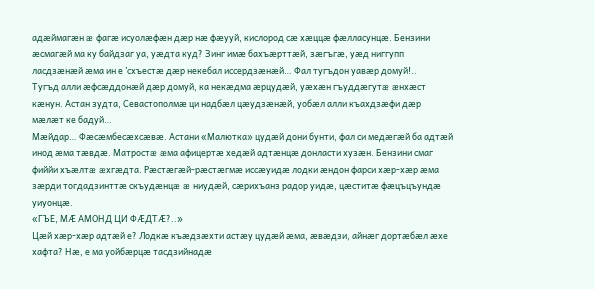адæймагæн æ фагæ исуолæфæн дæр нæ фæууй, кислород сæ хæццæ фæлласунцæ. Бензини æсмагæй ма ку байдзаг уа, уæдта куд? Зинг имæ бахъæрттæй, зæгъгæ, уæд ниггупп ласдзæнæй æма ин е ’схъестæ дæр некебал иссердзæнæй… Фал тугъдон уавæр домуй!..
Тугъд алли æфсæддонæй дæр домуй, ка некæдма æрцудæй, уæхæн гъуддæгутæ æнхæст кæнун. Астан зудта, Севастополмæ ци надбæл цæудзæнæй, уобæл алли къахдзæфи дæр мæлæт ке бадуй…
Мæйдар… Фæсæмбесæхсæвæ. Астани «Малютка» цудæй дони бунти, фал си медæгæй ба адтæй инод æма тæвдæ. Матростæ æма афицертæ хедæй адтæнцæ донласти хузæн. Бензини смаг фиййи хъæлтæ æхгæдта. Рæстæгæй-рæстæгмæ иссæуидæ лодки æндон фарси хæр-хæр æма зæрди тогдадзинттæ скъудæнцæ æ ниудæй, сæрихъанз радор уидæ, цæститæ фæцъцъундæ уиуонцæ.
«ГЪЕ, МÆ АМОНД ЦИ ФÆДТÆ?..»
Цæй хæр-хæр адтæй е? Лодкæ къæдзæхти астæу цудæй æма, æвæдзи, айнæг дортæбæл æхе хафта? Нæ, е ма уойбæрцæ тасдзийнадæ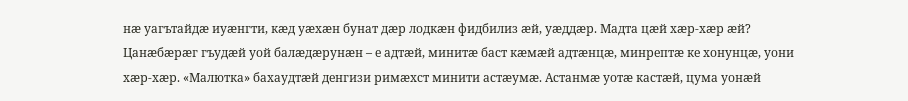нæ уагътайдæ иуæнгти, кæд уæхæн бунат дæр лодкæн фидбилиз æй, уæддæр. Мадта цæй хæр-хæр æй? Цанæбæрæг гъудæй уой балæдæрунæн – е адтæй, минитæ баст кæмæй адтæнцæ, минрептæ ке хонунцæ, уони хæр-хæр. «Малютка» бахаудтæй денгизи римæхст минити астæумæ. Астанмæ уотæ кастæй, цума уонæй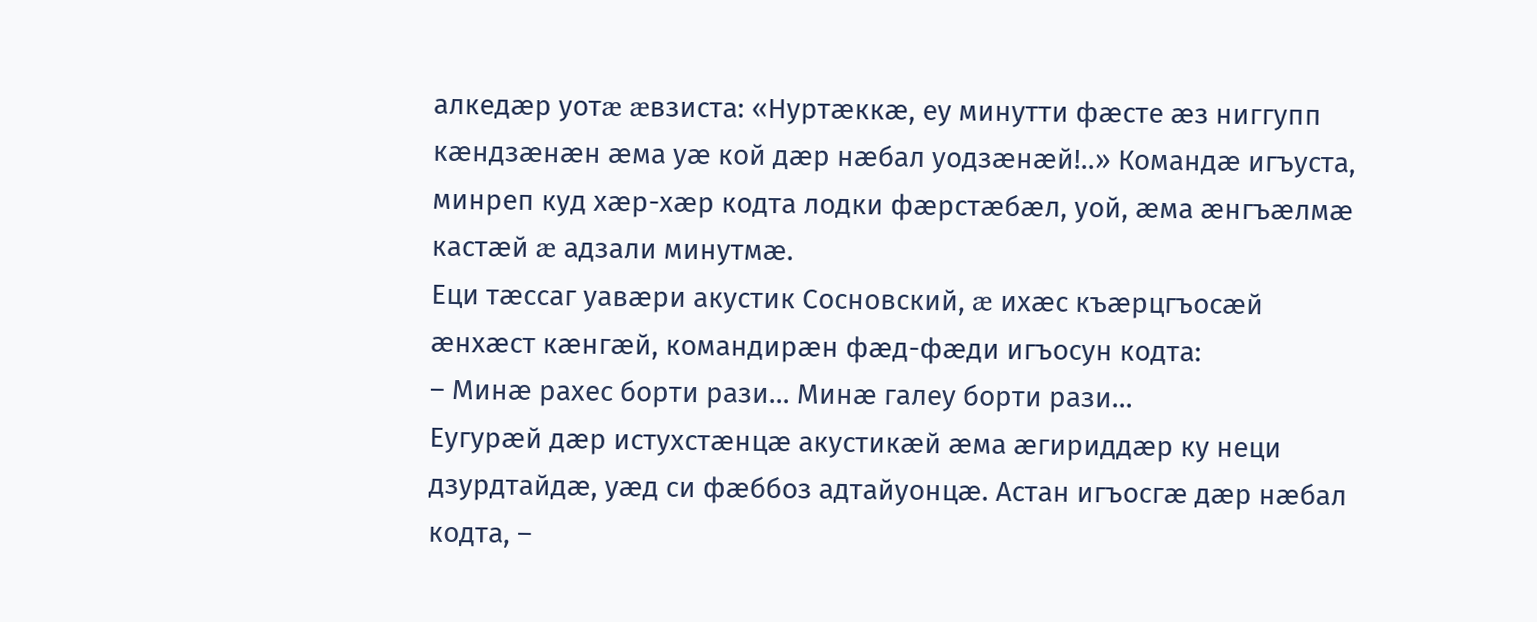алкедæр уотæ æвзиста: «Нуртæккæ, еу минутти фæсте æз ниггупп кæндзæнæн æма уæ кой дæр нæбал уодзæнæй!..» Командæ игъуста, минреп куд хæр-хæр кодта лодки фæрстæбæл, уой, æма æнгъæлмæ кастæй æ адзали минутмæ.
Еци тæссаг уавæри акустик Сосновский, æ ихæс къæрцгъосæй æнхæст кæнгæй, командирæн фæд-фæди игъосун кодта:
– Минæ рахес борти рази… Минæ галеу борти рази…
Еугурæй дæр истухстæнцæ акустикæй æма æгириддæр ку неци дзурдтайдæ, уæд си фæббоз адтайуонцæ. Астан игъосгæ дæр нæбал кодта, –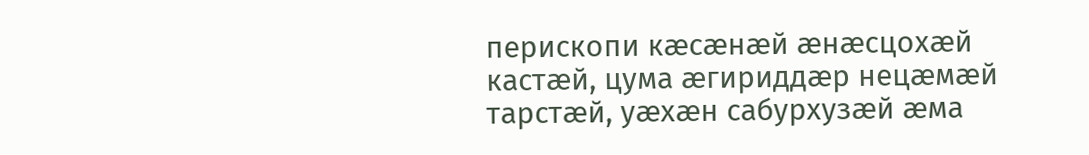перископи кæсæнæй æнæсцохæй кастæй, цума æгириддæр нецæмæй тарстæй, уæхæн сабурхузæй æма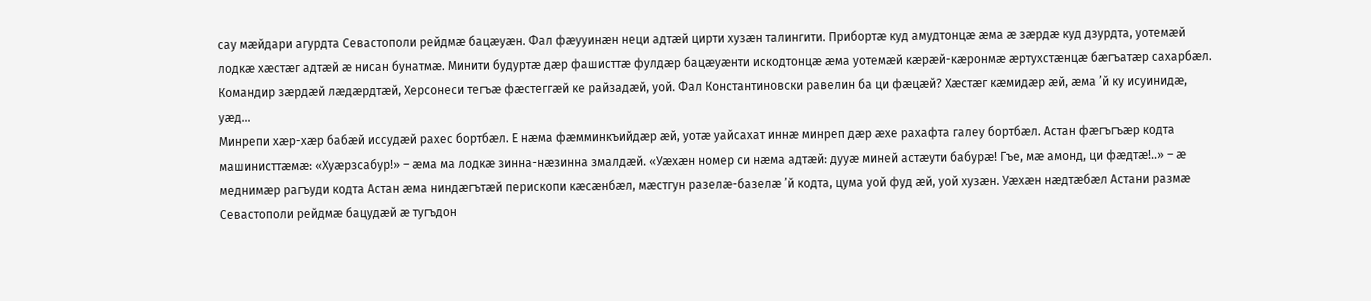сау мæйдари агурдта Севастополи рейдмæ бацæуæн. Фал фæууинæн неци адтæй цирти хузæн талингити. Прибортæ куд амудтонцæ æма æ зæрдæ куд дзурдта, уотемæй лодкæ хæстæг адтæй æ нисан бунатмæ. Минити будуртæ дæр фашисттæ фулдæр бацæуæнти искодтонцæ æма уотемæй кæрæй-кæронмæ æртухстæнцæ бæгъатæр сахарбæл.
Командир зæрдæй лæдæрдтæй, Херсонеси тегъæ фæстеггæй ке райзадæй, уой. Фал Константиновски равелин ба ци фæцæй? Хæстæг кæмидæр æй, æма ’й ку исуинидæ, уæд…
Минрепи хæр-хæр бабæй иссудæй рахес бортбæл. Е нæма фæмминкъийдæр æй, уотæ уайсахат иннæ минреп дæр æхе рахафта галеу бортбæл. Астан фæгъгъæр кодта машинисттæмæ: «Хуæрзсабур!» – æма ма лодкæ зинна-нæзинна змалдæй. «Уæхæн номер си нæма адтæй: дууæ миней астæути бабурæ! Гъе, мæ амонд, ци фæдтæ!..» – æ меднимæр рагъуди кодта Астан æма ниндæгътæй перископи кæсæнбæл, мæстгун разелæ-базелæ ’й кодта, цума уой фуд æй, уой хузæн. Уæхæн нæдтæбæл Астани размæ Севастополи рейдмæ бацудæй æ тугъдон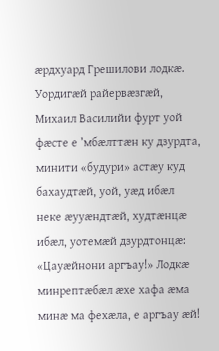æрдхуард Грешилови лодкæ. Уордигæй райервæзгæй, Михаил Василийи фурт уой фæсте е ’мбæлттæн ку дзурдта, минити «будури» астæу куд бахаудтæй, уой, уæд ибæл неке æууæндтæй, худтæнцæ ибæл, уотемæй дзурдтонцæ: «Цауæйнони аргъау!» Лодкæ минрептæбæл æхе хафа æма минæ ма фехæла, е аргъау æй!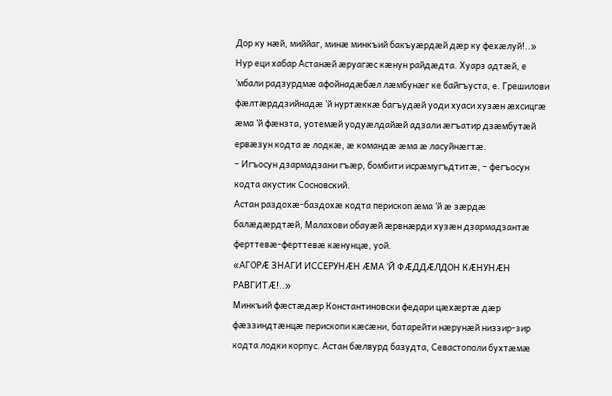Дор ку нæй, миййаг, минæ минкъий бакъуæрдæй дæр ку фехæлуй!..»
Нур еци хабар Астанæй æруагæс кæнун райдæдта. Хуарз адтæй, е ’мбали радзурдмæ афойнадæбæл лæмбунæг ке байгъуста, е. Грешилови фæлтæрддзийнадæ ’й нуртæккæ багъудæй уоди хуаси хузæн æхсицгæ æма ’й фæнзта, уотемæй уодуæлдайæй адзали æгъатир дзæмбутæй ервæзун кодта æ лодкæ, æ командæ æма æ ласуйнæгтæ.
– Игъосун дзармадзани гъæр, бомбити исрæмугъдтитæ, – фегъосун кодта акустик Сосновский.
Астан раздохæ-баздохæ кодта перископ æма ’й æ зæрдæ балæдæрдтæй, Малахови обауæй æрвнæрди хузæн дзармадзантæ ферттевæ-ферттевæ кæнунцæ, уой.
«АГОРÆ ЗНАГИ ИССЕРУНÆН ÆМА ‘Й ФÆДДÆЛДОН КÆНУНÆН РАВГИТÆ!..»
Минкъий фæстæдæр Константиновски федари цæхæртæ дæр фæззиндтæнцæ перископи кæсæни, батарейти нæрунæй низзир-зир кодта лодки корпус. Астан бæлвурд базудта, Севастополи бухтæмæ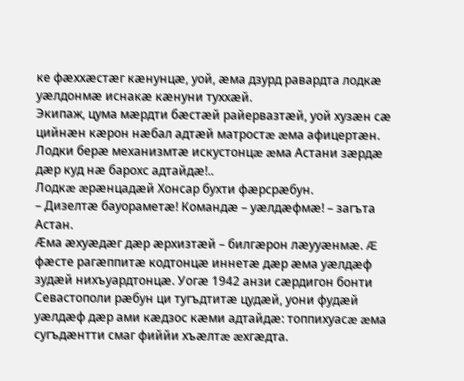ке фæххæстæг кæнунцæ, уой, æма дзурд равардта лодкæ уæлдонмæ иснакæ кæнуни туххæй.
Экипаж, цума мæрдти бæстæй райервазтæй, уой хузæн сæ цийнæн кæрон нæбал адтæй матростæ æма афицертæн. Лодки берæ механизмтæ искустонцæ æма Астани зæрдæ дæр куд нæ барохс адтайдæ!..
Лодкæ æрæнцадæй Хонсар бухти фæрсрæбун.
– Дизелтæ бауораметæ! Командæ – уæлдæфмæ! – загъта Астан.
Æма æхуæдæг дæр æрхизтæй – билгæрон лæууæнмæ. Æ фæсте рагæппитæ кодтонцæ иннетæ дæр æма уæлдæф зудæй нихъуардтонцæ. Уогæ 1942 анзи сæрдигон бонти Севастополи рæбун ци тугъдтитæ цудæй, уони фудæй уæлдæф дæр ами кæдзос кæми адтайдæ: топпихуасæ æма сугъдæнтти смаг фиййи хъæлтæ æхгæдта.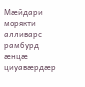Мæйдари морякти алливарс рамбурд æнцæ циуавæрдæр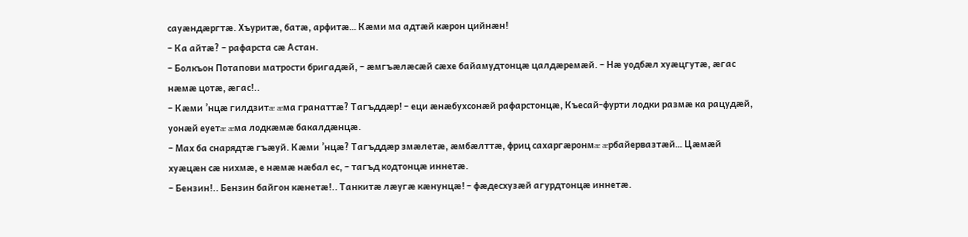сауæндæргтæ. Хъуритæ, батæ, арфитæ… Кæми ма адтæй кæрон цийнæн!
– Ка айтæ? – рафарста сæ Астан.
– Болкъон Потапови матрости бригадæй, – æмгъæлæсæй сæхе байамудтонцæ цалдæремæй. – Нæ уодбæл хуæцгутæ, æгас нæмæ цотæ, æгас!..
– Кæми ’нцæ гилдзитæ æма гранаттæ? Тагъддæр! – еци æнæбухсонæй рафарстонцæ, Къесай-фурти лодки размæ ка рацудæй, уонæй еуетæ æма лодкæмæ бакалдæнцæ.
– Мах ба снарядтæ гъæуй. Кæми ’нцæ? Тагъддæр змæлетæ, æмбæлттæ, фриц сахаргæронмæ æрбайервазтæй… Цæмæй хуæцæн сæ нихмæ, е нæмæ нæбал ес, – тагъд кодтонцæ иннетæ.
– Бензин!.. Бензин байгон кæнетæ!.. Танкитæ лæугæ кæнунцæ! – фæдесхузæй агурдтонцæ иннетæ.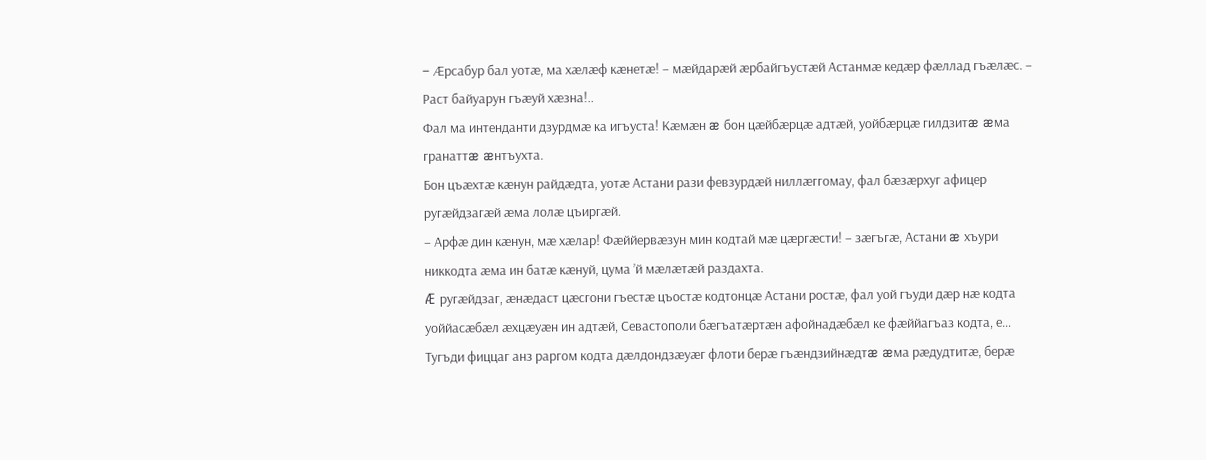– Æрсабур бал уотæ, ма хæлæф кæнетæ! – мæйдарæй æрбайгъустæй Астанмæ кедæр фæллад гъæлæс. – Раст байуарун гъæуй хæзна!..
Фал ма интенданти дзурдмæ ка игъуста! Кæмæн æ бон цæйбæрцæ адтæй, уойбæрцæ гилдзитæ æма гранаттæ æнтъухта.
Бон цъæхтæ кæнун райдæдта, уотæ Астани рази февзурдæй ниллæггомау, фал бæзæрхуг афицер ругæйдзагæй æма лолæ цъиргæй.
– Арфæ дин кæнун, мæ хæлар! Фæййервæзун мин кодтай мæ цæргæсти! – зæгъгæ, Астани æ хъури никкодта æма ин батæ кæнуй, цума ’й мæлæтæй раздахта.
Æ ругæйдзаг, æнæдаст цæсгони гъестæ цъостæ кодтонцæ Астани ростæ, фал уой гъуди дæр нæ кодта уоййасæбæл æхцæуæн ин адтæй, Севастополи бæгъатæртæн афойнадæбæл ке фæййагъаз кодта, е…
Тугъди фиццаг анз раргом кодта дæлдондзæуæг флоти берæ гъæндзийнæдтæ æма рæдудтитæ, берæ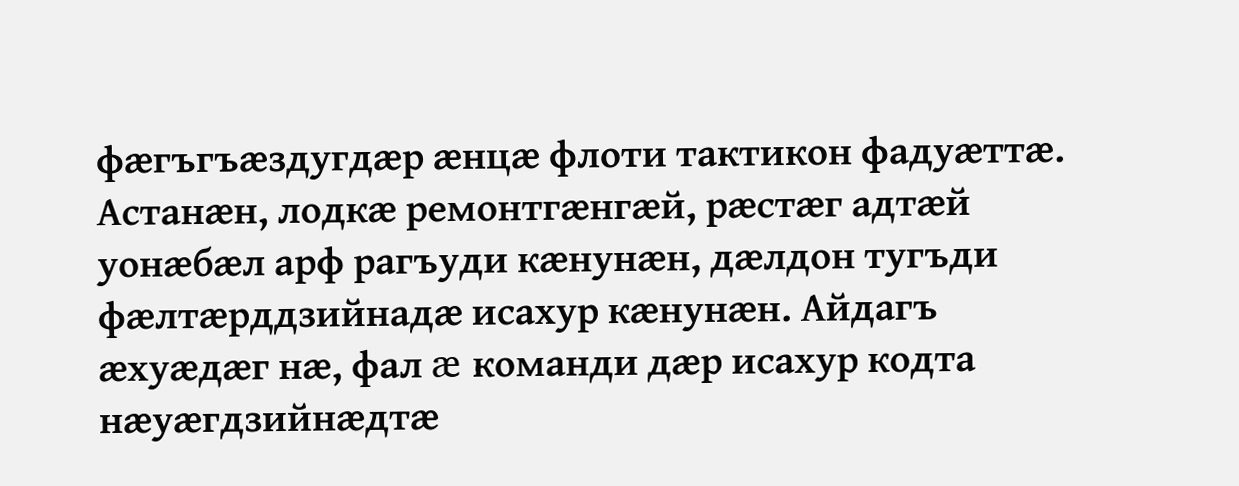фæгъгъæздугдæр æнцæ флоти тактикон фадуæттæ. Астанæн, лодкæ ремонтгæнгæй, рæстæг адтæй уонæбæл арф рагъуди кæнунæн, дæлдон тугъди фæлтæрддзийнадæ исахур кæнунæн. Айдагъ æхуæдæг нæ, фал æ команди дæр исахур кодта нæуæгдзийнæдтæ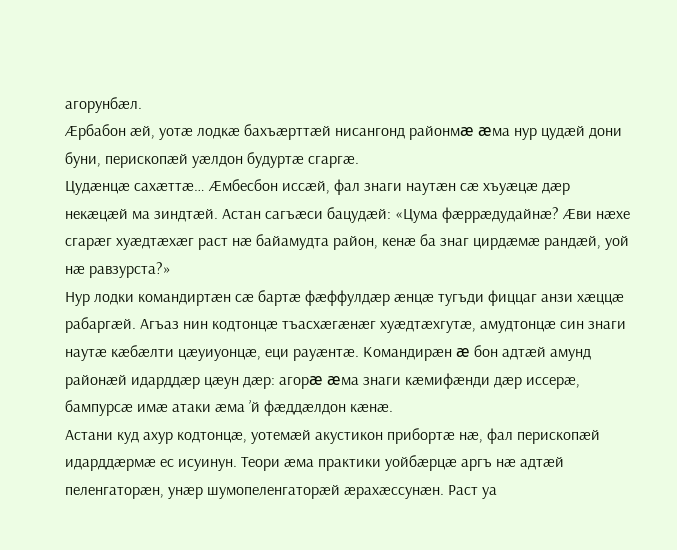агорунбæл.
Æрбабон æй, уотæ лодкæ бахъæрттæй нисангонд районмæ æма нур цудæй дони буни, перископæй уæлдон будуртæ сгаргæ.
Цудæнцæ сахæттæ… Æмбесбон иссæй, фал знаги наутæн сæ хъуæцæ дæр некæцæй ма зиндтæй. Астан сагъæси бацудæй: «Цума фæррæдудайнæ? Æви нæхе сгарæг хуæдтæхæг раст нæ байамудта район, кенæ ба знаг цирдæмæ рандæй, уой нæ равзурста?»
Нур лодки командиртæн сæ бартæ фæффулдæр æнцæ тугъди фиццаг анзи хæццæ рабаргæй. Агъаз нин кодтонцæ тъасхæгæнæг хуæдтæхгутæ, амудтонцæ син знаги наутæ кæбæлти цæуиуонцæ, еци рауæнтæ. Командирæн æ бон адтæй амунд районæй идарддæр цæун дæр: агорæ æма знаги кæмифæнди дæр иссерæ, бампурсæ имæ атаки æма ’й фæддæлдон кæнæ.
Астани куд ахур кодтонцæ, уотемæй акустикон прибортæ нæ, фал перископæй идарддæрмæ ес исуинун. Теори æма практики уойбæрцæ аргъ нæ адтæй пеленгаторæн, унæр шумопеленгаторæй æрахæссунæн. Раст уа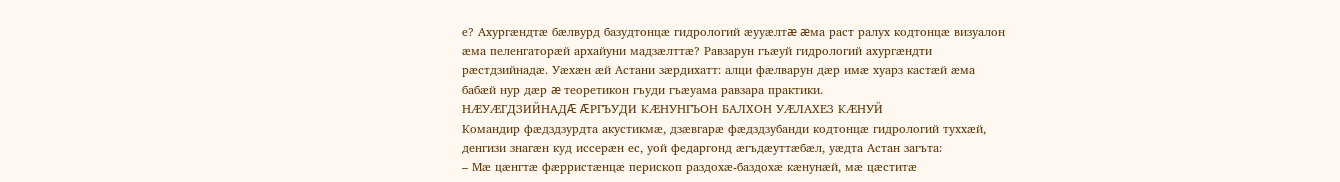е? Ахургæндтæ бæлвурд базудтонцæ гидрологий æууæлтæ æма раст ралух кодтонцæ визуалон æма пеленгаторæй архайуни мадзæлттæ? Равзарун гъæуй гидрологий ахургæндти рæстдзийнадæ. Уæхæн æй Астани зæрдихатт: алци фæлварун дæр имæ хуарз кастæй æма бабæй нур дæр æ теоретикон гъуди гъæуама равзара практики.
НÆУÆГДЗИЙНАДÆ ÆРГЪУДИ КÆНУНГЪОН БАЛХОН УÆЛАХЕЗ КÆНУЙ
Командир фæдздзурдта акустикмæ, дзæвгарæ фæдздзубанди кодтонцæ гидрологий туххæй, денгизи знагæн куд иссерæн ес, уой федаргонд æгъдæуттæбæл, уæдта Астан загъта:
– Мæ цæнгтæ фæрристæнцæ перископ раздохæ-баздохæ кæнунæй, мæ цæститæ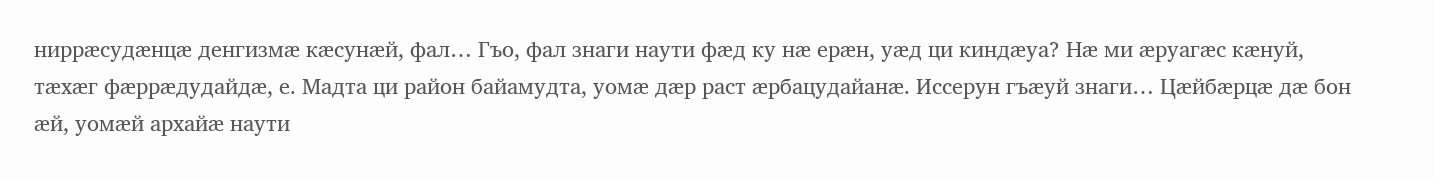ниррæсудæнцæ денгизмæ кæсунæй, фал… Гъо, фал знаги наути фæд ку нæ ерæн, уæд ци киндæуа? Нæ ми æруагæс кæнуй, тæхæг фæррæдудайдæ, е. Мадта ци район байамудта, уомæ дæр раст æрбацудайанæ. Иссерун гъæуй знаги… Цæйбæрцæ дæ бон æй, уомæй архайæ наути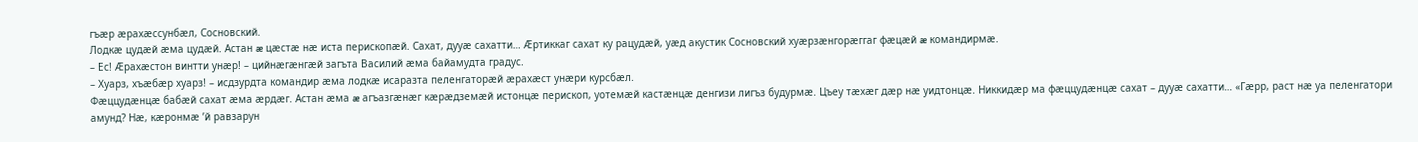гъæр æрахæссунбæл, Сосновский.
Лодкæ цудæй æма цудæй. Астан æ цæстæ нæ иста перископæй. Сахат, дууæ сахатти… Æртиккаг сахат ку рацудæй, уæд акустик Сосновский хуæрзæнгорæггаг фæцæй æ командирмæ.
– Ес! Æрахæстон винтти унæр! – цийнæгæнгæй загъта Василий æма байамудта градус.
– Хуарз, хъæбæр хуарз! – исдзурдта командир æма лодкæ исаразта пеленгаторæй æрахæст унæри курсбæл.
Фæццудæнцæ бабæй сахат æма æрдæг. Астан æма æ агъазгæнæг кæрæдземæй истонцæ перископ, уотемæй кастæнцæ денгизи лигъз будурмæ. Цъеу тæхæг дæр нæ уидтонцæ. Никкидæр ма фæццудæнцæ сахат – дууæ сахатти… «Гæрр, раст нæ уа пеленгатори амунд? Нæ, кæронмæ ’й равзарун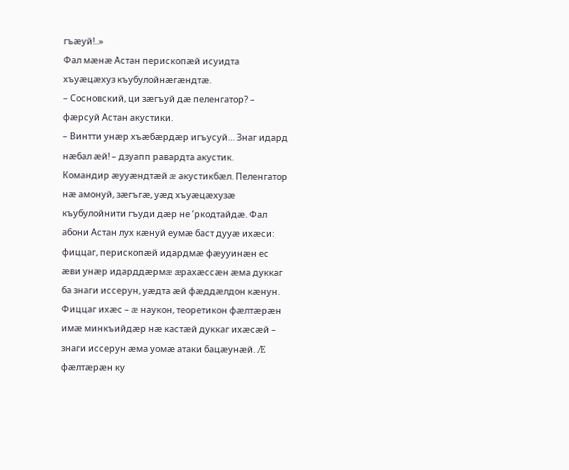гъæуй!..»
Фал мæнæ Астан перископæй исуидта хъуæцæхуз къубулойнæгæндтæ.
– Сосновский, ци зæгъуй дæ пеленгатор? – фæрсуй Астан акустики.
– Винтти унæр хъæбæрдæр игъусуй… Знаг идард нæбал æй! – дзуапп равардта акустик.
Командир æууæндтæй æ акустикбæл. Пеленгатор нæ амонуй, зæгъгæ, уæд хъуæцæхузæ къубулойнити гъуди дæр не ’ркодтайдæ. Фал абони Астан лух кæнуй еумæ баст дууæ ихæси: фиццаг, перископæй идардмæ фæууинæн ес æви унæр идарддæрмæ æрахæссæн æма дуккаг ба знаги иссерун, уæдта æй фæддæлдон кæнун. Фиццаг ихæс – æ наукон, теоретикон фæлтæрæн имæ минкъийдæр нæ кастæй дуккаг ихæсæй – знаги иссерун æма уомæ атаки бацæунæй. Æ фæлтæрæн ку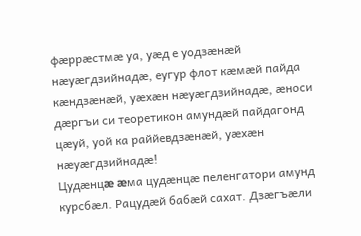фæррæстмæ уа, уæд е уодзæнæй нæуæгдзийнадæ, еугур флот кæмæй пайда кæндзæнæй, уæхæн нæуæгдзийнадæ, æноси дæргъи си теоретикон амундæй пайдагонд цæуй, уой ка раййевдзæнæй, уæхæн нæуæгдзийнадæ!
Цудæнцæ æма цудæнцæ пеленгатори амунд курсбæл. Рацудæй бабæй сахат. Дзæгъæли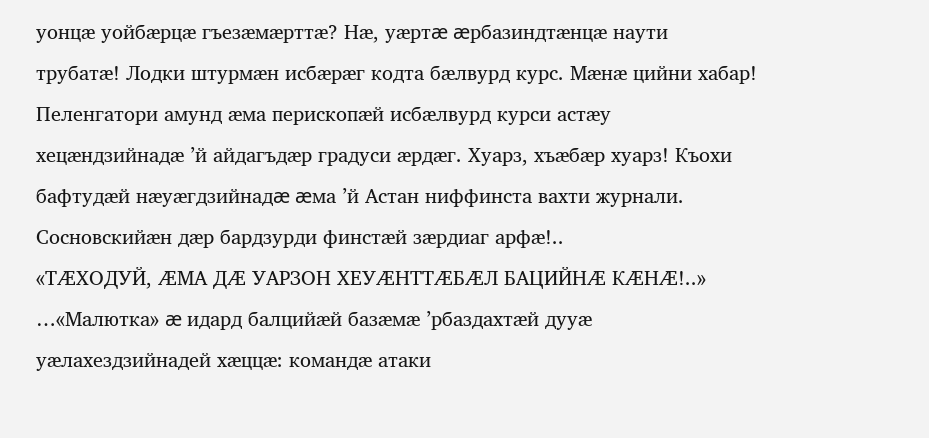уонцæ уойбæрцæ гъезæмæрттæ? Нæ, уæртæ æрбазиндтæнцæ наути трубатæ! Лодки штурмæн исбæрæг кодта бæлвурд курс. Мæнæ цийни хабар! Пеленгатори амунд æма перископæй исбæлвурд курси астæу хецæндзийнадæ ’й айдагъдæр градуси æрдæг. Хуарз, хъæбæр хуарз! Къохи бафтудæй нæуæгдзийнадæ æма ’й Астан ниффинста вахти журнали. Сосновскийæн дæр бардзурди финстæй зæрдиаг арфæ!..
«ТÆХОДУЙ, ÆМА ДÆ УАРЗОН ХЕУÆНТТÆБÆЛ БАЦИЙНÆ КÆНÆ!..»
…«Малютка» æ идард балцийæй базæмæ ’рбаздахтæй дууæ уæлахездзийнадей хæццæ: командæ атаки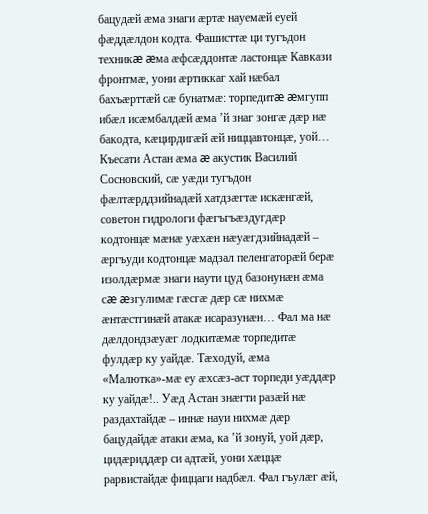бацудæй æма знаги æртæ науемæй еуей фæддæлдон кодта. Фашисттæ ци тугъдон техникæ æма æфсæддонтæ ластонцæ Кавкази фронтмæ, уони æртиккаг хай нæбал бахъæрттæй сæ бунатмæ: торпедитæ æмгупп ибæл исæмбалдæй æма ’й знаг зонгæ дæр нæ бакодта, кæцирдигæй æй ниццавтонцæ, уой…
Къесати Астан æма æ акустик Василий Сосновский, сæ уæди тугъдон фæлтæрддзийнадæй хатдзæгтæ искæнгæй, советон гидрологи фæгъгъæздугдæр кодтонцæ мæнæ уæхæн нæуæгдзийнадæй – æргъуди кодтонцæ мадзал пеленгаторæй берæ изолдæрмæ знаги наути цуд базонунæн æма сæ æзгулимæ гæсгæ дæр сæ нихмæ æнтæстгинæй атакæ исаразунæн… Фал ма нæ дæлдондзæуæг лодкитæмæ торпедитæ фулдæр ку уайдæ. Тæходуй, æма «Малютка»-мæ еу æхсæз-аст торпеди уæддæр ку уайдæ!.. Уæд Астан знæгти разæй нæ раздахтайдæ – иннæ науи нихмæ дæр бацудайдæ атаки æма, ка ’й зонуй, уой дæр, цидæриддæр си адтæй, уони хæццæ рарвистайдæ фиццаги надбæл. Фал гъулæг æй,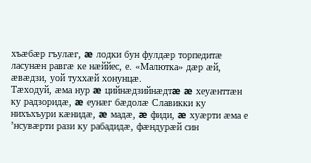хъæбæр гъулæг, æ лодки бун фулдæр торпедитæ ласунæн равгæ ке нæййес, е. «Малютка» дæр æй, æвæдзи, уой туххæй хонунцæ.
Тæходуй, æма нур æ цийнæдзийнæдтæ æ хеуæнттæн ку радзоридæ, æ еунæг бæдолæ Славикки ку нихъхъури кæнидæ, æ мадæ, æ фиди, æ хуæрти æма е ’нсувæрти рази ку рабадидæ, фæндурæй син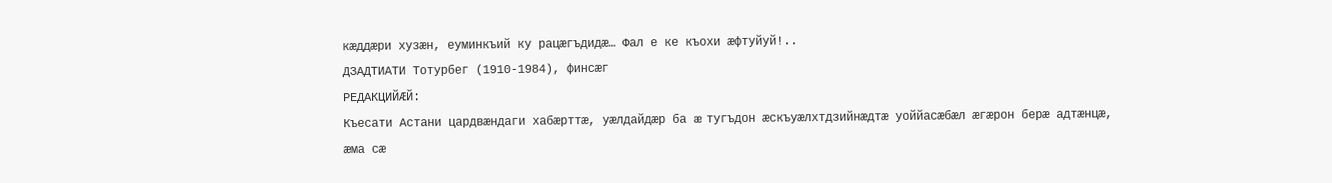кæддæри хузæн, еуминкъий ку рацæгъдидæ… Фал е ке къохи æфтуйуй!..
ДЗАДТИАТИ Тотурбег (1910-1984), финсæг
РЕДАКЦИЙÆЙ:
Къесати Астани цардвæндаги хабæрттæ, уæлдайдæр ба æ тугъдон æскъуæлхтдзийнæдтæ уоййасæбæл æгæрон берæ адтæнцæ, æма сæ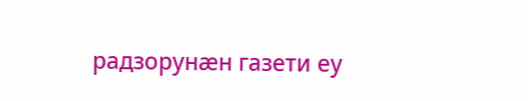радзорунæн газети еу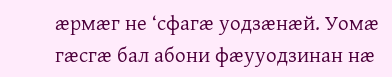æрмæг не ‘сфагæ уодзæнæй. Уомæ гæсгæ бал абони фæууодзинан нæ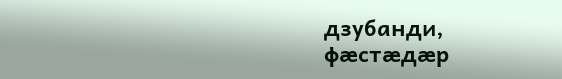дзубанди, фæстæдæр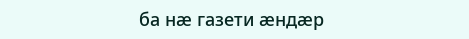ба нæ газети æндæр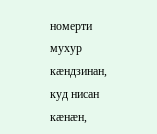номерти мухур кæндзинан, куд нисан кæнæн,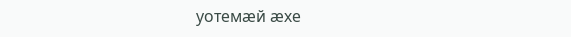уотемæй æхе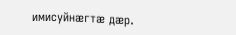имисуйнæгтæ дæр.